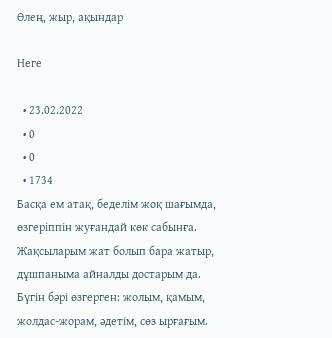Өлең, жыр, ақындар

Неге

  • 23.02.2022
  • 0
  • 0
  • 1734
Басқа ем атақ, беделім жоқ шағымда,
өзгеріппін жуғандай көк сабынға.
Жақсыларым жат болып бара жатыр,
дұшпаныма айналды достарым да.
Бүгін бәрі өзгерген: жолым, қамым,
жолдас-жорам, әдетім, сөз ырғағым.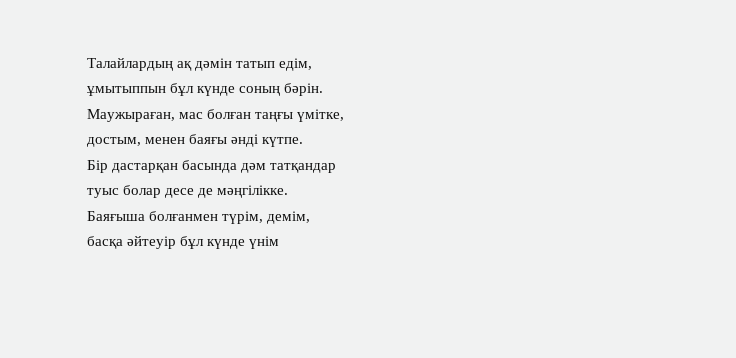Талайлардың ақ дәмін татып едім,
ұмытыппын бұл күнде соның бәрін.
Маужыраған, мас болған таңғы үмітке,
достым, менен баяғы әнді күтпе.
Бір дастарқан басында дәм татқандар
туыс болар десе де мәңгілікке.
Баяғыша болғанмен түрім, демім,
басқа әйтеуір бұл күнде үнім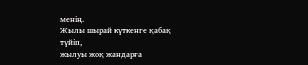менің.
Жылы шырай күткенге қабақ түйіп,
жылуы жоқ жандарға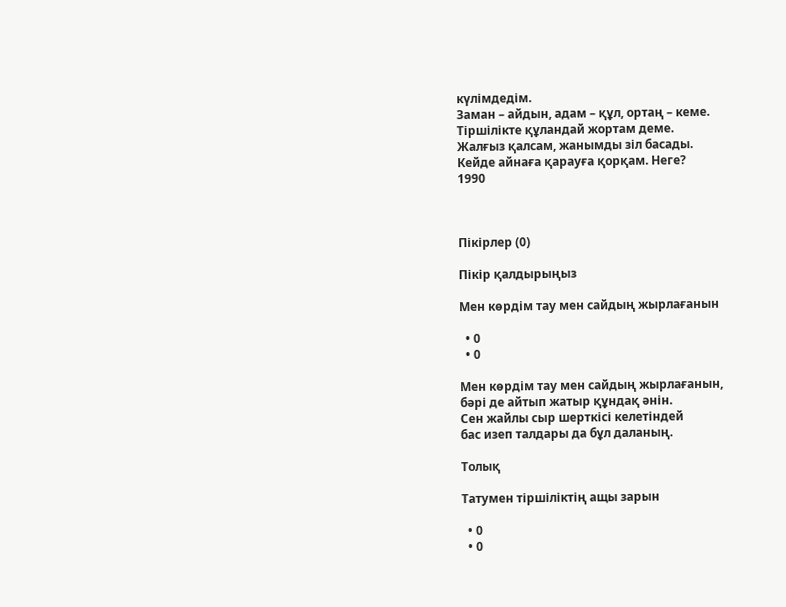күлімдедім.
Заман – айдын, адам – құл, ортаң – кеме.
Тіршілікте құландай жортам деме.
Жалғыз қалсам, жанымды зіл басады.
Кейде айнаға қарауға қорқам. Неге?
1990



Пікірлер (0)

Пікір қалдырыңыз

Мен көрдім тау мен сайдың жырлағанын

  • 0
  • 0

Мен көрдім тау мен сайдың жырлағанын,
бәрі де айтып жатыр құндақ әнін.
Сен жайлы сыр шерткісі келетіндей
бас изеп талдары да бұл даланың.

Толық

Татумен тіршіліктің ащы зарын

  • 0
  • 0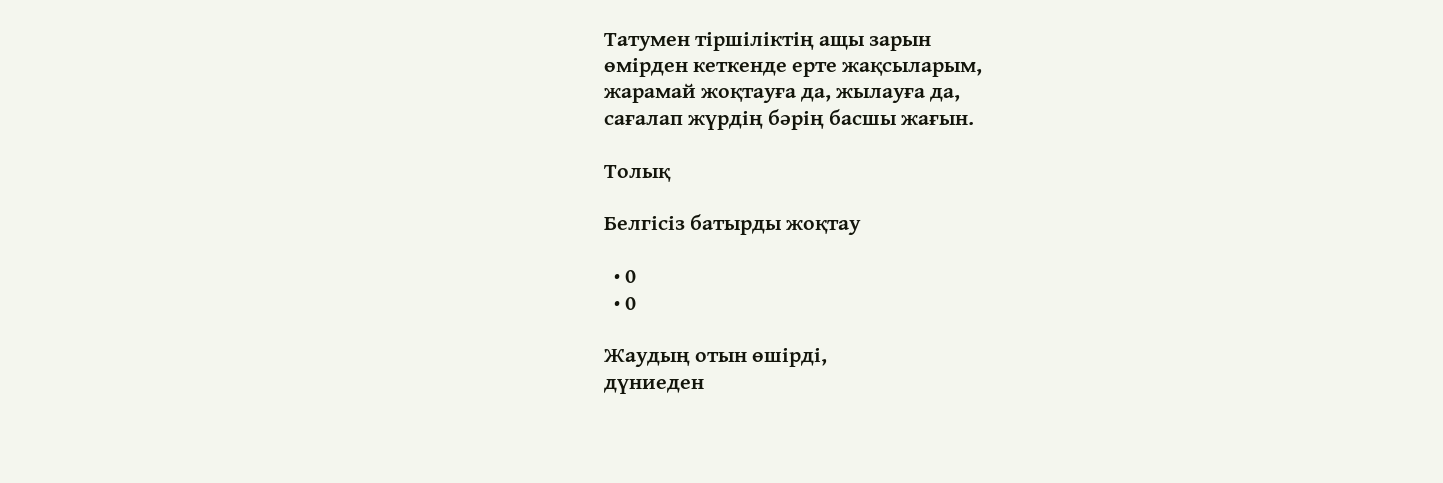Татумен тіршіліктің ащы зарын
өмірден кеткенде ерте жақсыларым,
жарамай жоқтауға да, жылауға да,
сағалап жүрдің бәрің басшы жағын.

Толық

Белгісіз батырды жоқтау

  • 0
  • 0

Жаудың отын өшірді,
дүниеден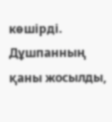көшірді.
Дұшпанның қаны жосылды,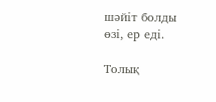шәйіт болды өзі, ер еді.

Толық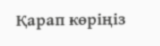Қарап көріңіз